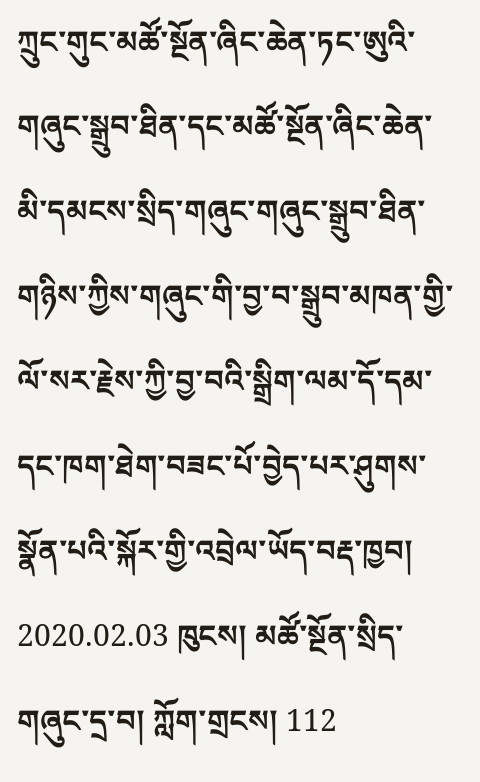ཀྲུང་གུང་མཚོ་སྔོན་ཞིང་ཆེན་ཏང་ཨུའི་གཞུང་སྒྲུབ་ཐིན་དང་མཚོ་སྔོན་ཞིང་ཆེན་མི་དམངས་སྲིད་གཞུང་གཞུང་སྒྲུབ་ཐིན་གཉིས་ཀྱིས་གཞུང་གི་བྱ་བ་སྒྲུབ་མཁན་གྱི་ལོ་སར་རྗེས་ཀྱི་བྱ་བའི་སྒྲིག་ལམ་དོ་དམ་དང་ཁག་ཐེག་བཟང་པོ་བྱེད་པར་ཤུགས་སྣོན་པའི་སྐོར་གྱི་འབྲེལ་ཡོད་བརྡ་ཁྱབ།
2020.02.03 ཁུངས། མཚོ་སྔོན་སྲིད་གཞུང་དྲ་བ། ཀློག་གྲངས། 112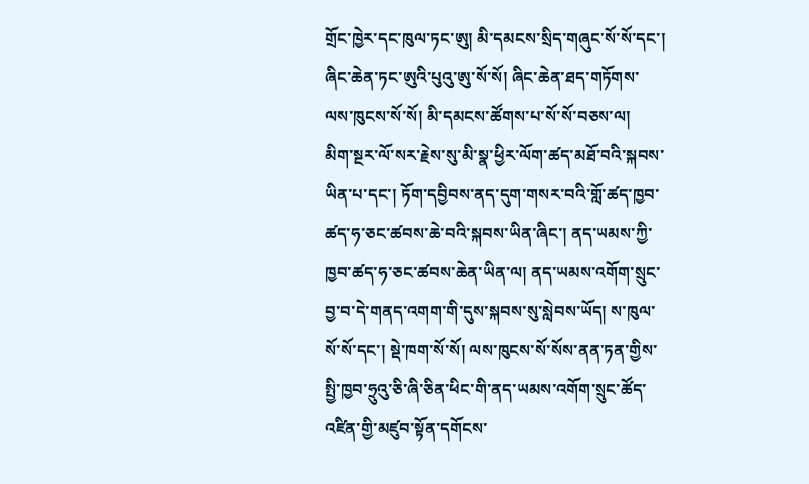གྲོང་ཁྱེར་དང་ཁུལ་ཏང་ཨུ། མི་དམངས་སྲིད་གཞུང་སོ་སོ་དང་། ཞིང་ཆེན་ཏང་ཨུའི་པུའུ་ཨུ་སོ་སོ། ཞིང་ཆེན་ཐད་གཏོགས་ལས་ཁུངས་སོ་སོ། མི་དམངས་ཚོགས་པ་སོ་སོ་བཅས་ལ།
མིག་སྔར་ལོ་སར་རྗེས་སུ་མི་སྣ་ཕྱིར་ལོག་ཚད་མཐོ་བའི་སྐབས་ཡིན་པ་དང་། ཏོག་དབྱིབས་ནད་དུག་གསར་བའི་གློ་ཚད་ཁྱབ་ཚད་ཧ་ཅང་ཚབས་ཆེ་བའི་སྐབས་ཡིན་ཞིང་། ནད་ཡམས་ཀྱི་ཁྱབ་ཚད་ཧ་ཅང་ཚབས་ཆེན་ཡིན་ལ། ནད་ཡམས་འགོག་སྲུང་བྱ་བ་དེ་གནད་འགག་གི་དུས་སྐབས་སུ་སླེབས་ཡོད། ས་ཁུལ་སོ་སོ་དང་། སྡེ་ཁག་སོ་སོ། ལས་ཁུངས་སོ་སོས་ནན་ཏན་གྱིས་སྤྱི་ཁྱབ་ཧྲུའུ་ཅི་ཞི་ཅིན་ཕིང་གི་ནད་ཡམས་འགོག་སྲུང་ཚོད་འཛིན་གྱི་མཛུབ་སྟོན་དགོངས་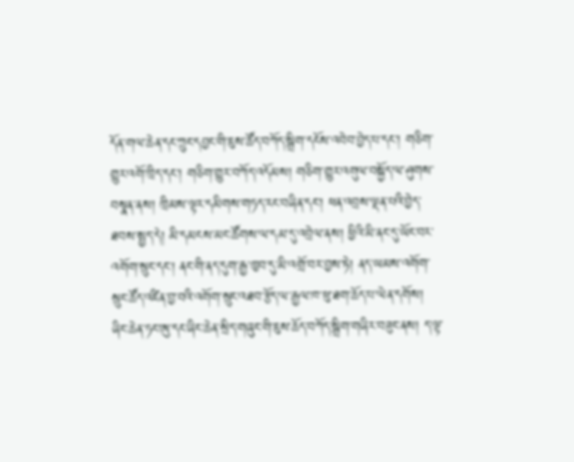དོན་གལ་ཆེན་དང་ཀྲུང་དབྱང་གི་ཇུས་ཚོད་བཀོད་སྒྲིག་དངོས་འབེབ་བྱེད་པ་དང་། གཅིག་གྱུར་འགོ་ཁྲིད་དང་། གཅིག་གྱུར་བཀོད་འདོམས། གཅིག་གྱུར་འགུལ་བསྐྱོད་ལ་ཤུགས་བསྣན་ནས། ཁྲིམས་ལྟར་དམིགས་གཏད་རང་བཞིན་དང་། ཕན་འབྲས་ལྡན་པའི་བྱེད་ཐབས་སྤྱད་དེ། མི་དམངས་མང་ཚོགས་ལ་དམ་དུ་འབྲེལ་ནས། ཕྱིའི་མི་ནང་དུ་ཡོང་བར་འགོག་སྲུང་དང་། ནང་གི་ནད་དུག་རྒྱ་ཁྱབ་དུ་མི་འགྲོ་བར་བྱས་ཏེ། ནད་ཡམས་འགོག་སྲུང་ཚོད་འཛིན་བྱ་བའི་འགོག་སྲུང་འཐབ་རྩོད་ལ་རྒྱལ་ཁ་ཕུ་ཐག་ཆོད་པ་ལེན་དགོས། ཞིང་ཆེན་ཏང་ཨུ་དང་ཞིང་ཆེན་སྲིད་གཞུང་གི་ཇུས་ཆོད་བཀོད་སྒྲིག་གཞིར་བཟུང་ནས། ད་ལྟ་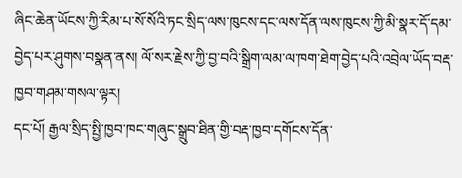ཞིང་ཆེན་ཡོངས་ཀྱི་རིམ་པ་སོ་སོའི་ཏང་སྲིད་ལས་ཁུངས་དང་ལས་དོན་ལས་ཁུངས་ཀྱི་མི་སྣར་དོ་དམ་བྱེད་པར་ཤུགས་བསྣན་ནས། ལོ་སར་རྗེས་ཀྱི་བྱ་བའི་སྒྲིག་ལམ་ལ་ཁག་ཐེག་བྱེད་པའི་འབྲེལ་ཡོད་བརྡ་ཁྱབ་གཤམ་གསལ་ལྟར།
དང་པོ། རྒྱལ་སྲིད་སྤྱི་ཁྱབ་ཁང་གཞུང་སྒྲུབ་ཐིན་གྱི་བརྡ་ཁྱབ་དགོངས་དོན་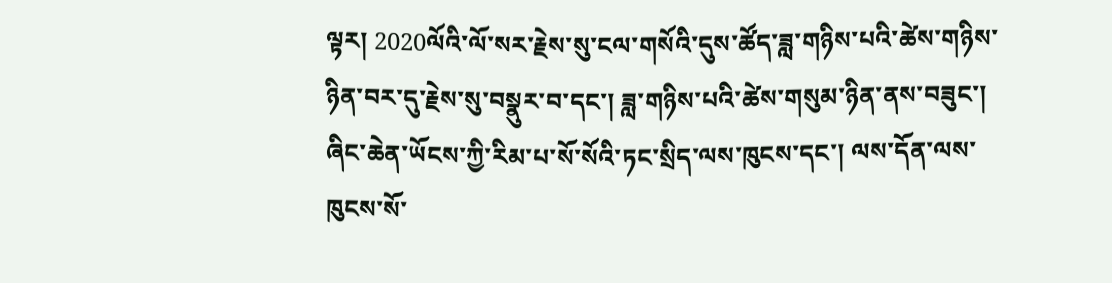ལྟར། 2020ལོའི་ལོ་སར་རྗེས་སུ་ངལ་གསོའི་དུས་ཚོད་ཟླ་གཉིས་པའི་ཚེས་གཉིས་ཉིན་བར་དུ་རྗེས་སུ་བསྣུར་བ་དང་། ཟླ་གཉིས་པའི་ཚེས་གསུམ་ཉིན་ནས་བཟུང་། ཞིང་ཆེན་ཡོངས་ཀྱི་རིམ་པ་སོ་སོའི་ཏང་སྲིད་ལས་ཁུངས་དང་། ལས་དོན་ལས་ཁུངས་སོ་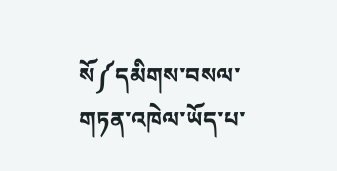སོ༼དམིགས་བསལ་གཏན་འཁེལ་ཡོད་པ་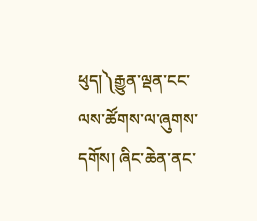ཕུད།༽རྒྱུན་ལྡན་ངང་ལས་ཚོགས་ལ་ཞུགས་དགོས། ཞིང་ཆེན་ནང་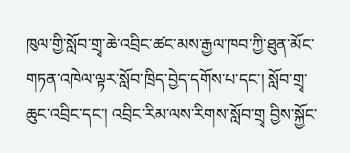ཁུལ་གྱི་སློབ་གྲྭ་ཆེ་འབྲིང་ཚང་མས་རྒྱལ་ཁབ་ཀྱི་ཐུན་མོང་གཏན་འཁེལ་ལྟར་སློབ་ཁྲིད་བྱེད་དགོས་པ་དང་། སློབ་གྲྭ་ཆུང་འབྲིང་དང་། འབྲིང་རིམ་ལས་རིགས་སློབ་གྲྭ བྱིས་སྐྱོང་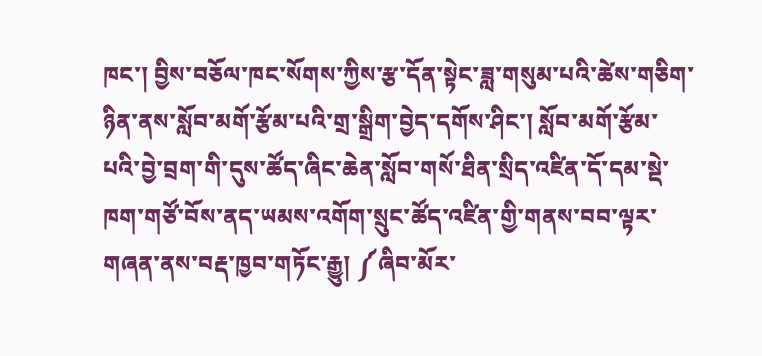ཁང་། བྱིས་བཅོལ་ཁང་སོགས་ཀྱིས་རྩ་དོན་སྟེང་ཟླ་གསུམ་པའི་ཚེས་གཅིག་ཉིན་ནས་སློབ་མགོ་རྩོམ་པའི་གྲ་སྒྲིག་བྱེད་དགོས་ཤིང་། སློབ་མགོ་རྩོམ་པའི་བྱེ་བྲག་གི་དུས་ཚོད་ཞིང་ཆེན་སློབ་གསོ་ཐིན་སྲིད་འཛིན་དོ་དམ་སྡེ་ཁག་གཙོ་བོས་ནད་ཡམས་འགོག་སྲུང་ཚོད་འཛིན་གྱི་གནས་བབ་ལྟར་གཞན་ནས་བརྡ་ཁྱབ་གཏོང་རྒྱུ། ༼ཞིབ་མོར་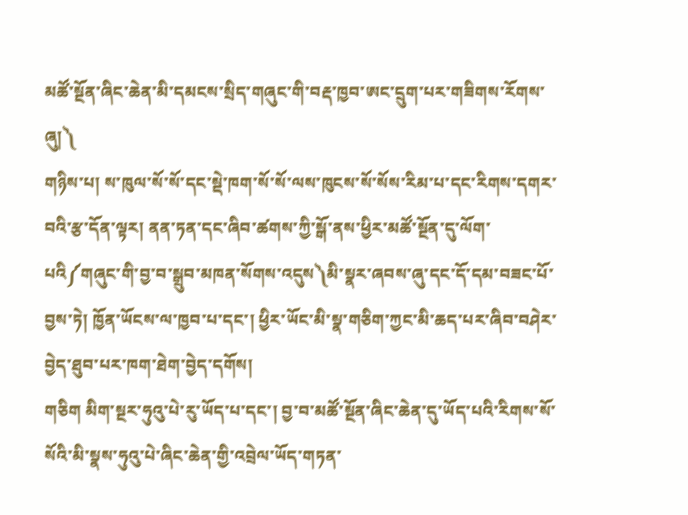མཚོ་སྔོན་ཞིང་ཆེན་མི་དམངས་སྲིད་གཞུང་གི་བརྡ་ཁྱབ་ཨང་དྲུག་པར་གཟིགས་རོགས་ཞུ།༽
གཉིས་པ། ས་ཁུལ་སོ་སོ་དང་སྡེ་ཁག་སོ་སོ་ལས་ཁུངས་སོ་སོས་རིམ་པ་དང་རིགས་དགར་བའི་རྩ་དོན་ལྟར། ནན་ཏན་དང་ཞིབ་ཚགས་ཀྱི་སྒོ་ནས་ཕྱིར་མཚོ་སྔོན་དུ་ལོག་པའི༼གཞུང་གི་བྱ་བ་སྒྲུབ་མཁན་སོགས་འདུས༽མི་སྣར་ཞབས་ཞུ་དང་དོ་དམ་བཟང་པོ་བྱས་ཏེ། ཁྱོན་ཡོངས་ལ་ཁྱབ་པ་དང་། ཕྱིར་ཡོང་མི་སྣ་གཅིག་ཀྱང་མི་ཆད་པར་ཞིབ་བཤེར་བྱེད་ཐུབ་པར་ཁག་ཐེག་བྱེད་དགོས།
གཅིག མིག་སྔར་ཧུའུ་པེ་རུ་ཡོད་པ་དང་། བྱ་བ་མཚོ་སྔོན་ཞིང་ཆེན་དུ་ཡོད་པའི་རིགས་སོ་སོའི་མི་སྣས་ཧུའུ་པེ་ཞིང་ཆེན་གྱི་འབྲེལ་ཡོད་གཏན་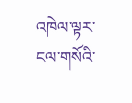འཁེལ་ལྟར་ངལ་གསོའི་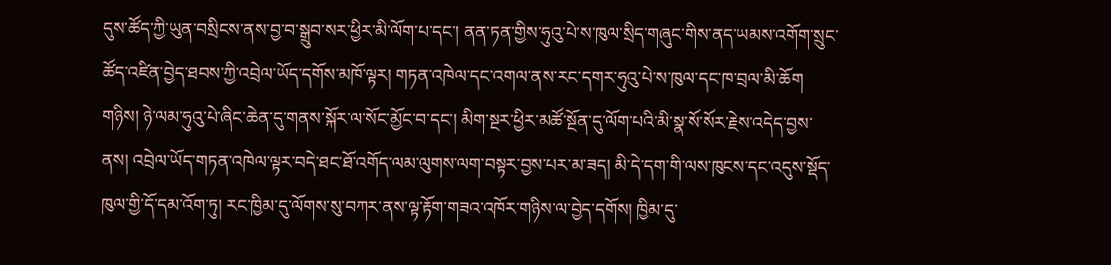དུས་ཚོད་ཀྱི་ཡུན་བསྲིངས་ནས་བྱ་བ་སྒྲུབ་སར་ཕྱིར་མི་ལོག་པ་དང་། ནན་ཏན་གྱིས་ཧུའུ་པེ་ས་ཁུལ་སྲིད་གཞུང་གིས་ནད་ཡམས་འགོག་སྲུང་ཚོད་འཛིན་བྱེད་ཐབས་ཀྱི་འབྲེལ་ཡོད་དགོས་མཁོ་ལྟར། གཏན་འཁེལ་དང་འགལ་ནས་རང་དགར་ཧུའུ་པེ་ས་ཁུལ་དང་ཁ་བྲལ་མི་ཆོག
གཉིས། ཉེ་ལམ་ཧུའུ་པེ་ཞིང་ཆེན་དུ་གནས་སྐོར་ལ་སོང་མྱོང་བ་དང་། མིག་སྔར་ཕྱིར་མཚོ་སྔོན་དུ་ལོག་པའི་མི་སྣ་སོ་སོར་རྗེས་འདེད་བྱས་ནས། འབྲེལ་ཡོད་གཏན་འཁེལ་ལྟར་བདེ་ཐང་ཐོ་འགོད་ལམ་ལུགས་ལག་བསྟར་བྱས་པར་མ་ཟད། མི་དེ་དག་གི་ལས་ཁུངས་དང་འདུས་སྡོད་ཁུལ་གྱི་དོ་དམ་འོག་ཏུ། རང་ཁྱིམ་དུ་ལོགས་སུ་བཀར་ནས་ལྟ་རྟོག་གཟའ་འཁོར་གཉིས་ལ་བྱེད་དགོས། ཁྱིམ་དུ་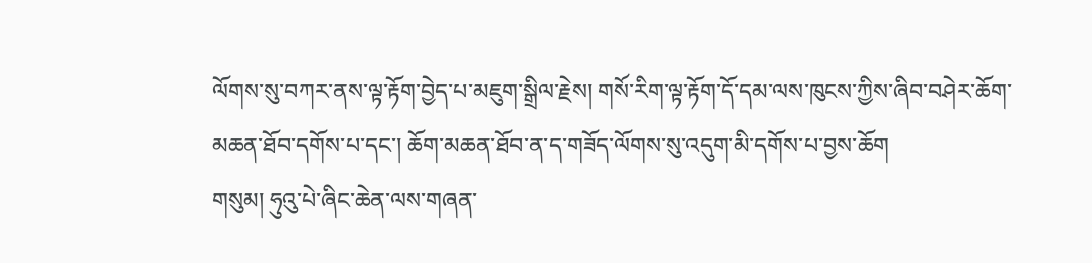ལོགས་སུ་བཀར་ནས་ལྟ་རྟོག་བྱེད་པ་མཇུག་སྒྲིལ་རྗེས། གསོ་རིག་ལྟ་རྟོག་དོ་དམ་ལས་ཁུངས་ཀྱིས་ཞིབ་བཤེར་ཆོག་མཆན་ཐོབ་དགོས་པ་དང་། ཆོག་མཆན་ཐོབ་ན་ད་གཟོད་ལོགས་སུ་འདུག་མི་དགོས་པ་བྱས་ཆོག
གསུམ། ཧུའུ་པེ་ཞིང་ཆེན་ལས་གཞན་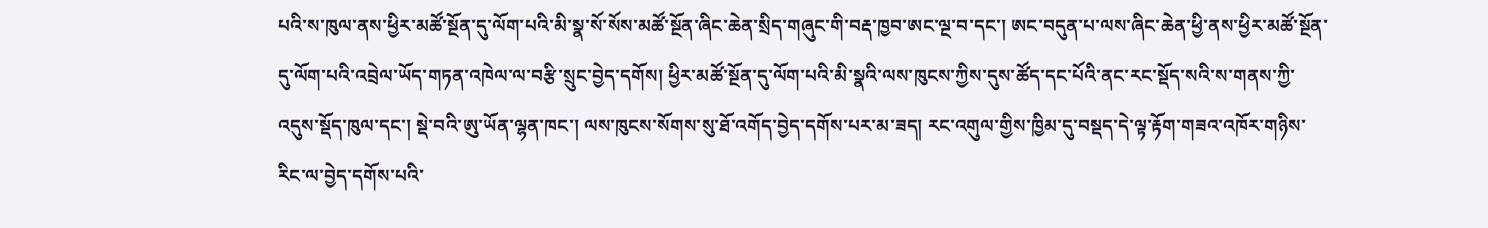པའི་ས་ཁུལ་ནས་ཕྱིར་མཚོ་སྔོན་དུ་ལོག་པའི་མི་སྣ་སོ་སོས་མཚོ་སྔོན་ཞིང་ཆེན་སྲིད་གཞུང་གི་བརྡ་ཁྱབ་ཨང་ལྔ་བ་དང་། ཨང་བདུན་པ་ལས་ཞིང་ཆེན་ཕྱི་ནས་ཕྱིར་མཚོ་སྔོན་དུ་ལོག་པའི་འབྲེལ་ཡོད་གཏན་འཁེལ་ལ་བརྩི་སྲུང་བྱེད་དགོས། ཕྱིར་མཚོ་སྔོན་དུ་ལོག་པའི་མི་སྣའི་ལས་ཁུངས་ཀྱིས་དུས་ཚོད་དང་པོའི་ནང་རང་སྡོད་སའི་ས་གནས་ཀྱི་འདུས་སྡོད་ཁུལ་དང་། སྡེ་བའི་ཨུ་ཡོན་ལྷན་ཁང་། ལས་ཁུངས་སོགས་སུ་ཐོ་འགོད་བྱེད་དགོས་པར་མ་ཟད། རང་འགུལ་གྱིས་ཁྱིམ་དུ་བསྡད་དེ་ལྟ་རྟོག་གཟའ་འཁོར་གཉིས་རིང་ལ་བྱེད་དགོས་པའི་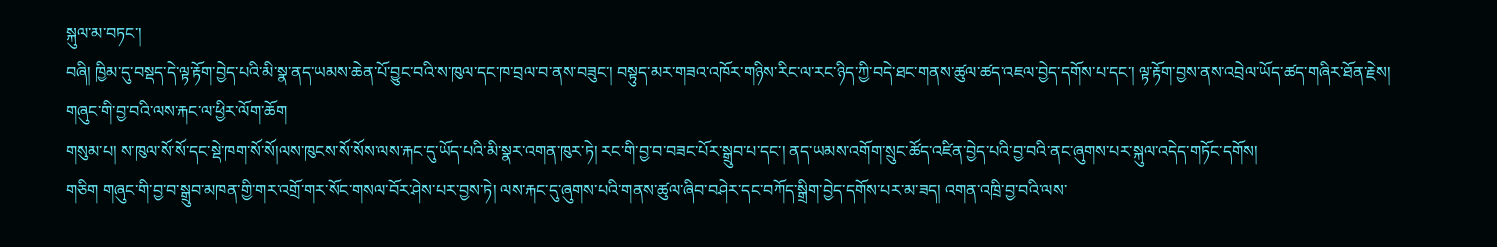སྐུལ་མ་བཏང་།
བཞི། ཁྱིམ་དུ་བསྡད་དེ་ལྟ་རྟོག་བྱེད་པའི་མི་སྣ་ནད་ཡམས་ཆེན་པོ་བྱུང་བའི་ས་ཁུལ་དང་ཁ་བྲལ་བ་ནས་བཟུང་། བསྟུད་མར་གཟའ་འཁོར་གཉིས་རིང་ལ་རང་ཉིད་ཀྱི་བདེ་ཐང་གནས་ཚུལ་ཚད་འཇལ་བྱེད་དགོས་པ་དང་། ལྟ་རྟོག་བྱས་ནས་འབྲེལ་ཡོད་ཚད་གཞིར་ཐོན་རྗེས། གཞུང་གི་བྱ་བའི་ལས་རྐང་ལ་ཕྱིར་ལོག་ཆོག
གསུམ་པ། ས་ཁུལ་སོ་སོ་དང་སྡེ་ཁག་སོ་སོ།ལས་ཁུངས་སོ་སོས་ལས་རྐང་དུ་ཡོད་པའི་མི་སྣར་འགན་ཁུར་ཏེ། རང་གི་བྱ་བ་བཟང་པོར་སྒྲུབ་པ་དང་། ནད་ཡམས་འགོག་སྲུང་ཚོད་འཛིན་བྱེད་པའི་བྱ་བའི་ནང་ཞུགས་པར་སྐུལ་འདེད་གཏོང་དགོས།
གཅིག གཞུང་གི་བྱ་བ་སྒྲུབ་མཁན་གྱི་གར་འགྲོ་གར་སོང་གསལ་བོར་ཤེས་པར་བྱས་ཏེ། ལས་རྐང་དུ་ཞུགས་པའི་གནས་ཚུལ་ཞིབ་བཤེར་དང་བཀོད་སྒྲིག་བྱེད་དགོས་པར་མ་ཟད། འགན་འཁྲི་བྱ་བའི་ལས་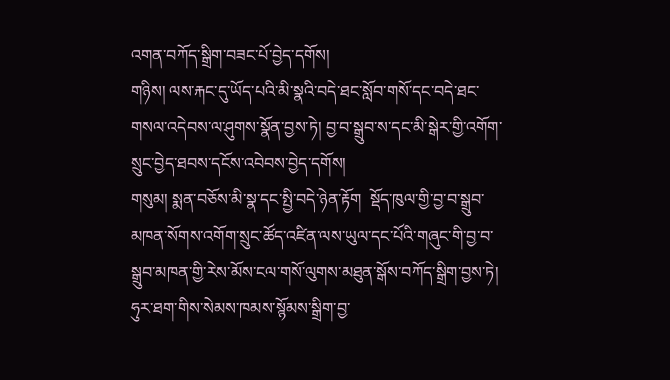འགན་བཀོད་སྒྲིག་བཟང་པོ་བྱེད་དགོས།
གཉིས། ལས་རྐང་དུ་ཡོད་པའི་མི་སྣའི་བདེ་ཐང་སློབ་གསོ་དང་བདེ་ཐང་གསལ་འདེབས་ལ་ཤུགས་སྣོན་བྱས་ཏེ། བྱ་བ་སྒྲུབ་ས་དང་མི་སྒེར་གྱི་འགོག་སྲུང་བྱེད་ཐབས་དངོས་འབེབས་བྱེད་དགོས།
གསུམ། སྨན་བཅོས་མི་སྣ་དང་སྤྱི་བདེ་ཉེན་རྟོག  སྡོད་ཁུལ་གྱི་བྱ་བ་སྒྲུབ་མཁན་སོགས་འགོག་སྲུང་ཚོད་འཛིན་ལས་ཡུལ་དང་པོའི་གཞུང་གི་བྱ་བ་སྒྲུབ་མཁན་གྱི་རེས་མོས་ངལ་གསོ་ལུགས་མཐུན་སྒོས་བཀོད་སྒྲིག་བྱས་ཏེ། ཧུར་ཐག་གིས་སེམས་ཁམས་སྙོམས་སྒྲིག་བྱ་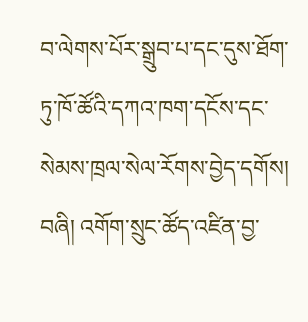བ་ལེགས་པོར་སྒྲུབ་པ་དང་དུས་ཐོག་ཏུ་ཁོ་ཚོའི་དཀའ་ཁག་དངོས་དང་སེམས་ཁྲལ་སེལ་རོགས་བྱེད་དགོས།
བཞི། འགོག་སྲུང་ཚོད་འཛིན་བྱ་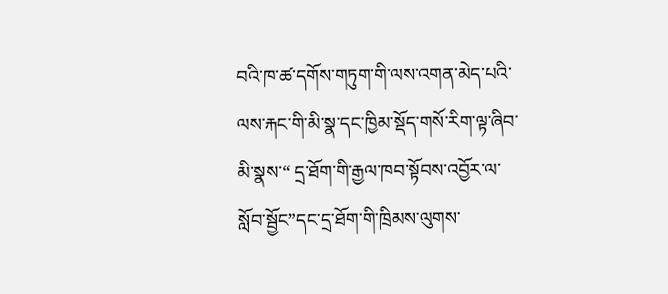བའི་ཁ་ཚ་དགོས་གཏུག་གི་ལས་འགན་མེད་པའི་ལས་རྐང་གི་མི་སྣ་དང་ཁྱིམ་སྡོད་གསོ་རིག་ལྟ་ཞིབ་མི་སྣས་“ དྲ་ཐོག་གི་རྒྱལ་ཁབ་སྟོབས་འབྱོར་ལ་སློབ་སྦྱོང”དང་དྲ་ཐོག་གི་ཁྲིམས་ལུགས་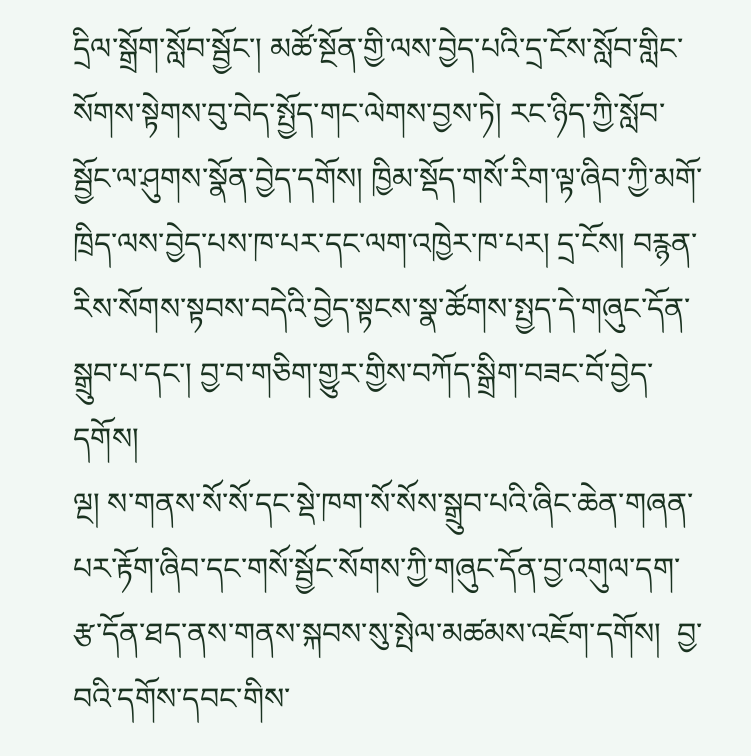དྲིལ་སྒྲོག་སློབ་སྦྱོང་། མཚོ་སྔོན་གྱི་ལས་བྱེད་པའི་དྲ་ངོས་སློབ་གླིང་སོགས་སྟེགས་བུ་བེད་སྤྱོད་གང་ལེགས་བྱས་ཏེ། རང་ཉིད་ཀྱི་སློབ་སྦྱོང་ལ་ཤུགས་སྣོན་བྱེད་དགོས། ཁྱིམ་སྡོད་གསོ་རིག་ལྟ་ཞིབ་ཀྱི་མགོ་ཁྲིད་ལས་བྱེད་པས་ཁ་པར་དང་ལག་འཁྱེར་ཁ་པར། དྲ་ངོས། བརྙན་རིས་སོགས་སྟབས་བདེའི་བྱེད་སྟངས་སྣ་ཚོགས་སྤྱད་དེ་གཞུང་དོན་སྒྲུབ་པ་དང་། བྱ་བ་གཅིག་གྱུར་གྱིས་བཀོད་སྒྲིག་བཟང་བོ་བྱེད་དགོས།
ལྔ། ས་གནས་སོ་སོ་དང་སྡེ་ཁག་སོ་སོས་སྒྲུབ་པའི་ཞིང་ཆེན་གཞན་པར་རྟོག་ཞིབ་དང་གསོ་སྦྱོང་སོགས་ཀྱི་གཞུང་དོན་བྱ་འགུལ་དག་རྩ་དོན་ཐད་ནས་གནས་སྐབས་སུ་སྤེལ་མཚམས་འཇོག་དགོས།  བྱ་བའི་དགོས་དབང་གིས་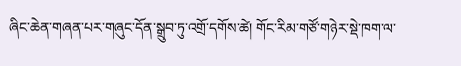ཞིང་ཆེན་གཞན་པར་གཞུང་དོན་སྒྲུབ་ཏུ་འགྲོ་དགོས་ཚེ། གོང་རིམ་གཙོ་གཉེར་སྡེ་ཁག་ལ་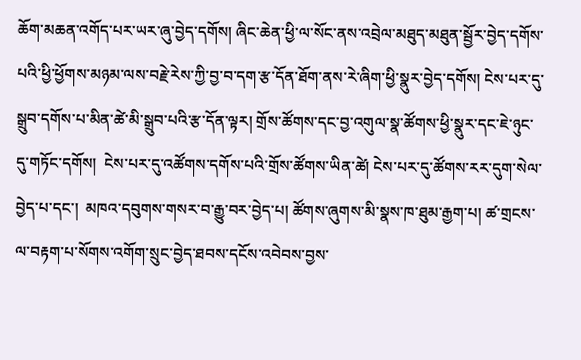ཆོག་མཆན་འགོད་པར་ཡར་ཞུ་བྱེད་དགོས། ཞིང་ཆེན་ཕྱི་ལ་སོང་ནས་འབྲེལ་མཐུད་མཐུན་སྦྱོར་བྱེད་དགོས་པའི་ཕྱི་ཕྱོགས་མཉམ་ལས་བརྗེ་རེས་ཀྱི་བྱ་བ་དག་རྩ་དོན་ཐོག་ནས་རེ་ཞིག་ཕྱི་སྣུར་བྱེད་དགོས། ངེས་པར་དུ་སྒྲུབ་དགོས་པ་མིན་ཚེ་མི་སྒྲུབ་པའི་རྩ་དོན་ལྟར། གྲོས་ཚོགས་དང་བྱ་འགུལ་སྣ་ཚོགས་ཕྱི་སྣུར་དང་ཇེ་ཉུང་དུ་གཏོང་དགོས།  ངེས་པར་དུ་འཚོགས་དགོས་པའི་གྲོས་ཚོགས་ཡིན་ཚེ། ངེས་པར་དུ་ཚོགས་རར་དུག་སེལ་བྱེད་པ་དང་།  མཁའ་དབུགས་གསར་བ་རྒྱུ་བར་བྱེད་པ། ཚོགས་ཞུགས་མི་སྣས་ཁ་ཐུམ་རྒྱག་པ། ཚ་གྲངས་ལ་བརྟག་པ་སོགས་འགོག་སྲུང་བྱེད་ཐབས་དངོས་འབེབས་བྱས་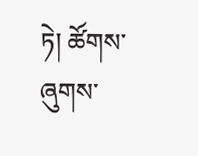ཏེ། ཚོགས་ཞུགས་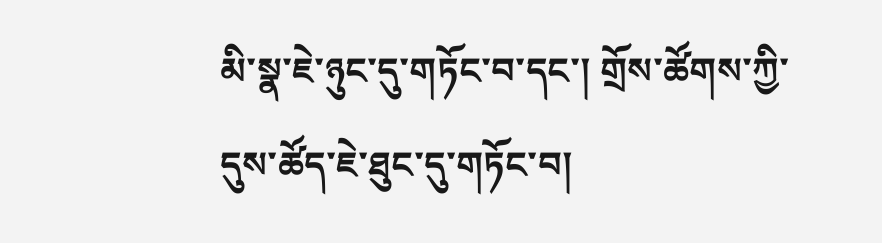མི་སྣ་ཇེ་ཉུང་དུ་གཏོང་བ་དང་། གྲོས་ཚོགས་ཀྱི་དུས་ཚོད་ཇེ་ཐུང་དུ་གཏོང་བ།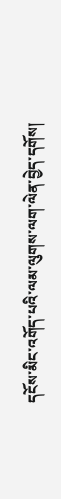དངོས་མིང་འགོད་པའི་ལམ་ལུགས་ལག་ལེན་བྱེད་དགོས།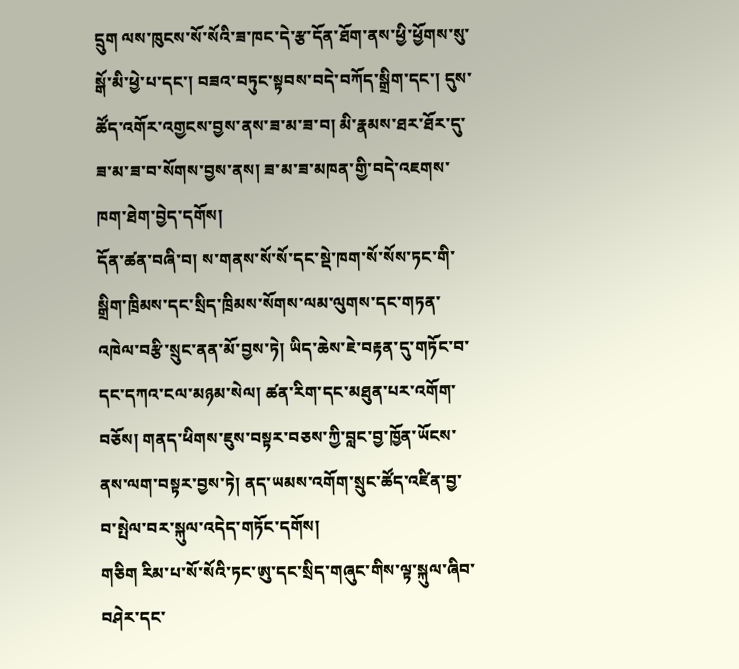དྲུག ལས་ཁུངས་སོ་སོའི་ཟ་ཁང་དེ་རྩ་དོན་ཐོག་ནས་ཕྱི་ཕྱོགས་སུ་སྒོ་མི་ཕྱེ་པ་དང་། བཟའ་བཏུང་སྟབས་བདེ་བཀོད་སྒྲིག་དང་། དུས་ཚོད་འགོར་འགྱངས་བྱས་ནས་ཟ་མ་ཟ་བ། མི་རྣམས་ཐར་ཐོར་དུ་ཟ་མ་ཟ་བ་སོགས་བྱས་ནས། ཟ་མ་ཟ་མཁན་གྱི་བདེ་འཇགས་ཁག་ཐེག་བྱེད་དགོས།
དོན་ཚན་བཞི་བ། ས་གནས་སོ་སོ་དང་སྡེ་ཁག་སོ་སོས་ཏང་གི་སྒྲིག་ཁྲིམས་དང་སྲིད་ཁྲིམས་སོགས་ལམ་ལུགས་དང་གཏན་འཁེལ་བརྩི་སྲུང་ནན་མོ་བྱས་ཏེ། ཡིད་ཆེས་ཇེ་བརྟན་དུ་གཏོང་བ་དང་དཀའ་ངལ་མཉམ་སེལ། ཚན་རིག་དང་མཐུན་པར་འགོག་བཅོས། གནད་ཕིགས་ཇུས་བསྟར་བཅས་ཀྱི་བླང་བྱ་ཁྱོན་ཡོངས་ནས་ལག་བསྟར་བྱས་ཏེ། ནད་ཡམས་འགོག་སྲུང་ཚོད་འཛིན་བྱ་བ་སྤེལ་བར་སྐུལ་འདེད་གཏོང་དགོས།
གཅིག རིམ་པ་སོ་སོའི་ཏང་ཨུ་དང་སྲིད་གཞུང་གིས་ལྟ་སྐུལ་ཞིབ་བཤེར་དང་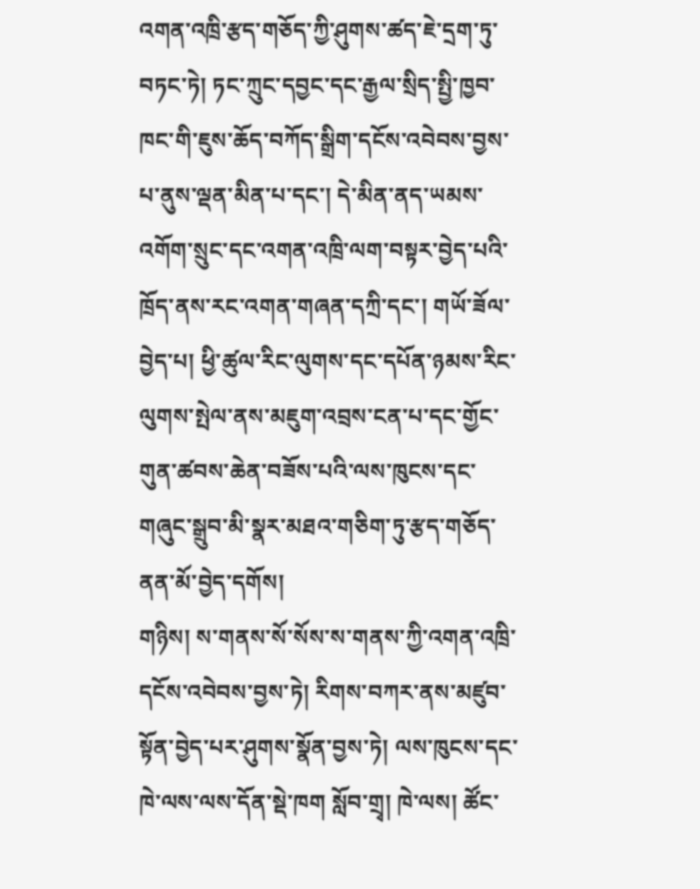འགན་འཁྲི་རྩད་གཅོད་ཀྱི་ཤུགས་ཚད་ཇེ་དྲག་ཏུ་བཏང་ཏེ། ཏང་ཀྲུང་དབྱང་དང་རྒྱལ་སྲིད་སྤྱི་ཁྱབ་ཁང་གི་ཇུས་ཆོད་བཀོད་སྒྲིག་དངོས་འབེབས་བྱས་པ་ནུས་ལྡན་མིན་པ་དང་། དེ་མིན་ནད་ཡམས་འགོག་སྲུང་དང་འགན་འཁྲི་ལག་བསྟར་བྱེད་པའི་ཁྲོད་ནས་རང་འགན་གཞན་དཀྲི་དང་། གཡོ་ཟོལ་བྱེད་པ། ཕྱི་ཚུལ་རིང་ལུགས་དང་དཔོན་ཉམས་རིང་ལུགས་སྤེལ་ནས་མཇུག་འབྲས་ངན་པ་དང་གྱོང་གུན་ཚབས་ཆེན་བཟོས་པའི་ལས་ཁུངས་དང་གཞུང་སྒྲུབ་མི་སྣར་མཐའ་གཅིག་ཏུ་རྩད་གཅོད་ནན་མོ་བྱེད་དགོས།
གཉིས། ས་གནས་སོ་སོས་ས་གནས་ཀྱི་འགན་འཁྲི་དངོས་འབེབས་བྱས་ཏེ། རིགས་བཀར་ནས་མཛུབ་སྟོན་བྱེད་པར་ཤུགས་སྣོན་བྱས་ཏེ། ལས་ཁུངས་དང་ཁེ་ལས་ལས་དོན་སྡེ་ཁག སློབ་གྲྭ། ཁེ་ལས། ཚོང་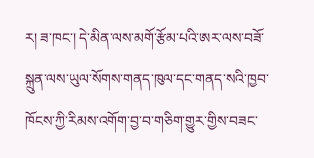ར། ཟ་ཁང་། དེ་མིན་ལས་མགོ་རྩོམ་པའི་ཨར་ལས་བཟོ་སྐྲུན་ལས་ཡུལ་སོགས་གནད་ཁུལ་དང་གནད་སའི་ཁྱབ་ཁོངས་ཀྱི་རིམས་འགོག་བྱ་བ་གཅིག་གྱུར་གྱིས་བཟང་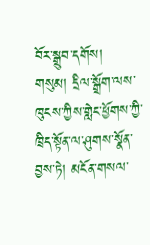བོར་སྒྲུབ་དགོས།
གསུམ། དྲིལ་སྒྲོག་ལས་ཁུངས་ཀྱིས་གླེང་ཕྱོགས་ཀྱི་ཁྲིད་སྟོན་ལ་ཤུགས་སྣོན་བྱས་ཏེ། མངོན་གསལ་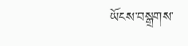ཡོངས་བསྒྲགས་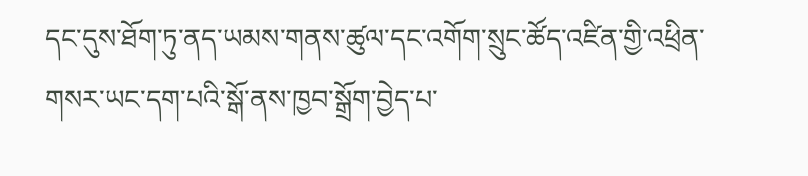དང་དུས་ཐོག་ཏུ་ནད་ཡམས་གནས་ཚུལ་དང་འགོག་སྲུང་ཚོད་འཛིན་གྱི་འཕྲིན་གསར་ཡང་དག་པའི་སྒོ་ནས་ཁྱབ་སྒྲོག་བྱེད་པ་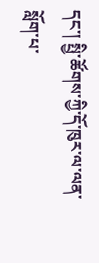དང་། སྤྱི་ཚོགས་ཀྱི་དོ་ཁུར་ལ་ལན་སློག་པ་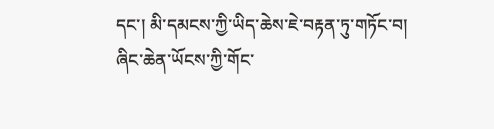དང་། མི་དམངས་ཀྱི་ཡིད་ཆེས་ཇེ་བརྟན་ཏུ་གཏོང་བ། ཞིང་ཆེན་ཡོངས་ཀྱི་གོང་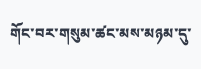གོང་བར་གསུམ་ཚང་མས་མཉམ་དུ་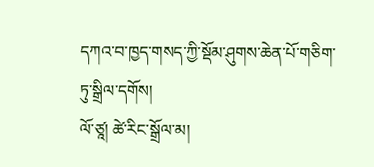དཀའ་བ་ཁྱད་གསད་ཀྱི་སྡོམ་ཤུགས་ཆེན་པོ་གཅིག་ཏུ་སྒྲིལ་དགོས།
ལོ་ཙཱ། ཚེ་རིང་སྒྲོལ་མ།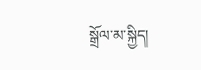སྒྲོལ་མ་སྐྱིད།